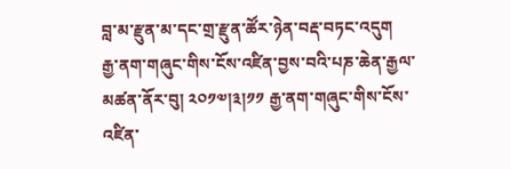བླ་མ་རྫུན་མ་དང་གྲ་རྫུན་ཚོར་ཉེན་བརྡ་བཏང་འདུག
རྒྱ་ནག་གཞུང་གིས་ངོས་འཛིན་བྱས་བའི་པཎ་ཆེན་རྒྱལ་མཚན་ནོར་བུ། ༢༠༡༧།༣།༡༡ རྒྱ་ནག་གཞུང་གིས་ངོས་འཛིན་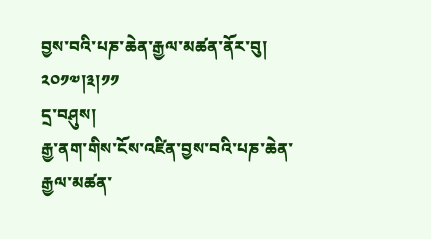བྱས་བའི་པཎ་ཆེན་རྒྱལ་མཚན་ནོར་བུ། ༢༠༡༧།༣།༡༡
དྲ་བཤུས།
རྒྱ་ནག་གིས་ངོས་འཛིན་བྱས་བའི་པཎ་ཆེན་རྒྱལ་མཚན་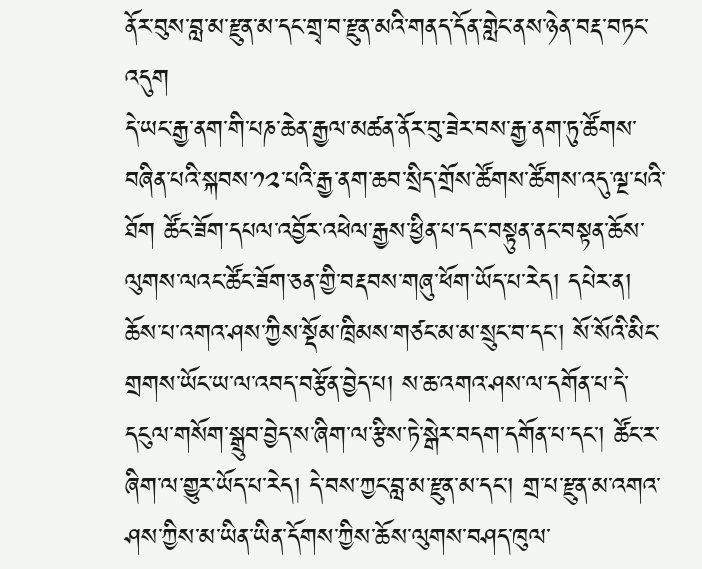ནོར་བུས་བླ་མ་རྫུན་མ་དང་གྲྭ་བ་རྫུན་མའི་གནད་དོན་གླེང་ནས་ཉེན་བརྡ་བཏང་འདུག
དེ་ཡང་རྒྱ་ནག་གི་པཎ་ཆེན་རྒྱལ་མཚན་ནོར་བུ་ཟེར་བས་རྒྱ་ནག་ཏུ་ཚོགས་བཞིན་པའི་སྐབས་༡༢་པའི་རྒྱ་ནག་ཆབ་སྲིད་གྲོས་ཚོགས་ཚོགས་འདུ་ལྔ་པའི་ཐོག ཚོང་ཟོག་དཔལ་འབྱོར་འཕེལ་རྒྱས་ཕྱིན་པ་དང་བསྟུན་ནང་བསྟན་ཆོས་ལུགས་ལའང་ཚོང་ཟོག་ཅན་གྱི་བརྡབས་གཞུ་ཕོག་ཡོད་པ་རེད། དཔེར་ན། ཆོས་པ་འགའ་ཤས་ཀྱིས་སྡོམ་ཁྲིམས་གཙང་མ་མ་སྲུང་བ་དང་། སོ་སོའི་མིང་གྲགས་ཡོང་ཡ་ལ་འབད་བརྩོན་བྱེད་པ། ས་ཆ་འགའ་ཤས་ལ་དགོན་པ་དེ་དངུལ་གསོག་སྒྲུབ་བྱེད་ས་ཞིག་ལ་རྩིས་ཏེ་སྒེར་བདག་དགོན་པ་དང་། ཚོང་ར་ཞིག་ལ་གྱུར་ཡོད་པ་རེད། དེ་བས་ཀྱང་བླ་མ་རྫུན་མ་དང་། གྲ་པ་རྫུན་མ་འགའ་ཤས་ཀྱིས་མ་ཡིན་ཡིན་དོགས་ཀྱིས་ཆོས་ལུགས་བཤད་ཁུལ་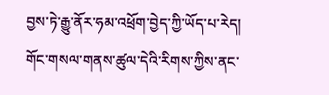བྱས་ཏེ་རྒྱུ་ནོར་ཧམ་འཕྲོག་བྱེད་ཀྱི་ཡོད་པ་རེད། གོང་གསལ་གནས་ཚུལ་དེའི་རིགས་ཀྱིས་ནང་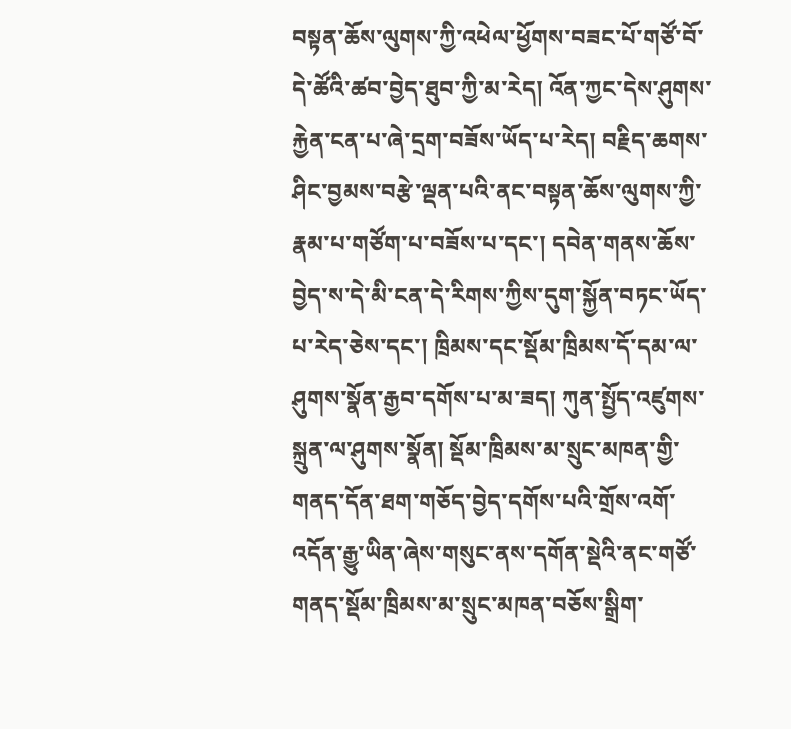བསྟན་ཆོས་ལུགས་ཀྱི་འཕེལ་ཕྱོགས་བཟང་པོ་གཙོ་བོ་དེ་ཚོའི་ཚབ་བྱེད་ཐུབ་ཀྱི་མ་རེད། འོན་ཀྱང་དེས་ཤུགས་རྐྱེན་ངན་པ་ཞེ་དྲག་བཟོས་ཡོད་པ་རེད། བརྗིད་ཆགས་ཤིང་བྱམས་བརྩེ་ལྡན་པའི་ནང་བསྟན་ཆོས་ལུགས་ཀྱི་རྣམ་པ་གཙོག་པ་བཟོས་པ་དང་། དབེན་གནས་ཆོས་བྱེད་ས་དེ་མི་ངན་དེ་རིགས་ཀྱིས་དུག་སྐྱོན་བཏང་ཡོད་པ་རེད་ཅེས་དང་། ཁྲིམས་དང་སྡོམ་ཁྲིམས་དོ་དམ་ལ་ཤུགས་སྣོན་རྒྱབ་དགོས་པ་མ་ཟད། ཀུན་སྤྱོད་འཛུགས་སྐྲུན་ལ་ཤུགས་སྣོན། སྡོམ་ཁྲིམས་མ་སྲུང་མཁན་གྱི་གནད་དོན་ཐག་གཅོད་བྱེད་དགོས་པའི་གྲོས་འགོ་འདོན་རྒྱུ་ཡིན་ཞེས་གསུང་ནས་དགོན་སྡེའི་ནང་གཙོ་གནད་སྡོམ་ཁྲིམས་མ་སྲུང་མཁན་བཅོས་སྒྲིག་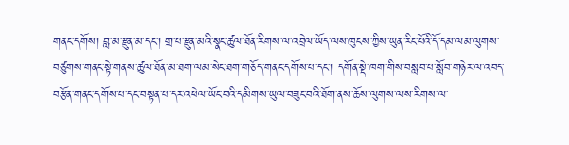གནང་དགོས། བླ་མ་རྫུན་མ་དང་། གྲ་པ་རྫུན་མའི་སྣང་ཚུལ་ཐོན་རིགས་ལ་འབྲེལ་ཡོད་ལས་ཁུངས་ཀྱིས་ཡུན་རིང་པོའི་དོ་དམ་ལམ་ལུགས་བཙུགས་གནང་སྟེ་གནས་ཚུལ་ཐོན་མ་ཐག་ལམ་སེང་ཐག་གཅོད་གནང་དགོས་པ་དང་། དགོན་སྡེ་ཁག་གིས་བསླབ་པ་སློབ་གཉེར་ལ་འབད་བརྩོན་གནང་དགོས་པ་དང་བསྟན་པ་དར་འཕེལ་ཡོང་བའི་དམིགས་ཡུལ་བཟུང་བའི་ཐོག་ནས་ཆོས་ལུགས་ལས་རིགས་ལ་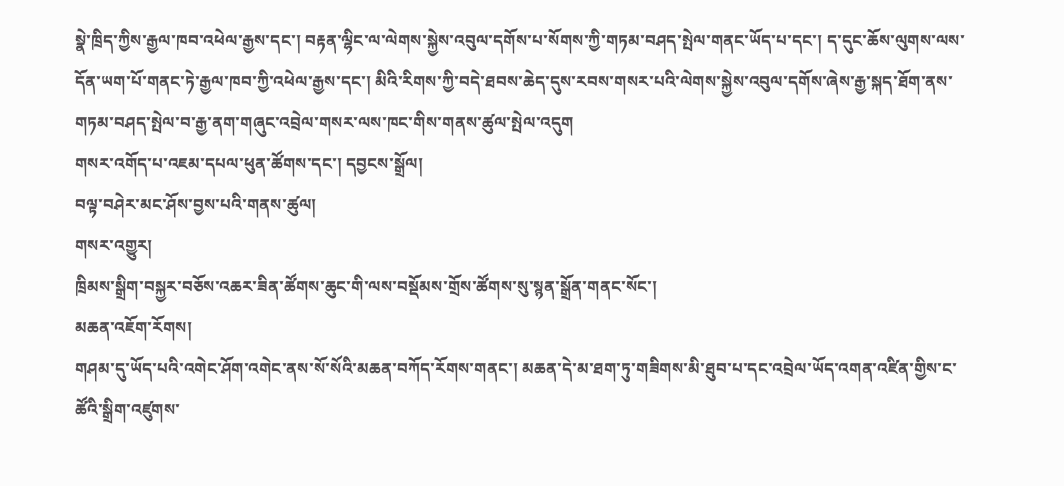སྣེ་ཁྲིད་ཀྱིས་རྒྱལ་ཁབ་འཕེལ་རྒྱས་དང་། བརྟན་ལྷིང་ལ་ལེགས་སྐྱེས་འབུལ་དགོས་པ་སོགས་ཀྱི་གཏམ་བཤད་སྤེལ་གནང་ཡོད་པ་དང་། ད་དུང་ཆོས་ལུགས་ལས་དོན་ཡག་པོ་གནང་ཏེ་རྒྱལ་ཁབ་ཀྱི་འཕེལ་རྒྱས་དང་། མིའི་རིགས་ཀྱི་བདེ་ཐབས་ཆེད་དུས་རབས་གསར་པའི་ལེགས་སྐྱེས་འབུལ་དགོས་ཞེས་རྒྱ་སྐད་ཐོག་ནས་གཏམ་བཤད་སྤེལ་བ་རྒྱ་ནག་གཞུང་འབྲེལ་གསར་ལས་ཁང་གིས་གནས་ཚུལ་སྤེལ་འདུག
གསར་འགོད་པ་འཇམ་དཔལ་ཕུན་ཚོགས་དང་། དབྱངས་སྒྲོལ།
བལྟ་བཤེར་མང་ཤོས་བྱས་པའི་གནས་ཚུལ།
གསར་འགྱུར།
ཁྲིམས་སྒྲིག་བསྐྱར་བཅོས་འཆར་ཟིན་ཚོགས་ཆུང་གི་ལས་བསྡོམས་གྲོས་ཚོགས་སུ་སྙན་སྒྲོན་གནང་སོང་།
མཆན་འཇོག་རོགས།
གཤམ་དུ་ཡོད་པའི་འགེང་ཤོག་འགེང་ནས་སོ་སོའི་མཆན་བཀོད་རོགས་གནང་། མཆན་དེ་མ་ཐག་ཏུ་གཟིགས་མི་ཐུབ་པ་དང་འབྲེལ་ཡོད་འགན་འཛིན་གྱིས་ང་ཚོའི་སྒྲིག་འཛུགས་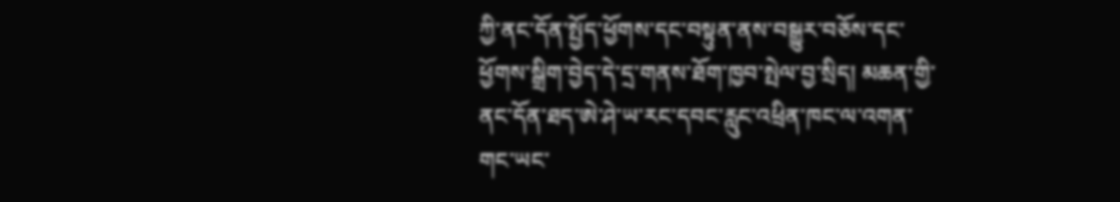ཀྱི་ནང་དོན་སྤྱོད་ཕྱོགས་དང་བསྟུན་ནས་བསྒྱུར་བཅོས་དང་ཕྱོགས་སྒྲིག་བྱེད་དེ་དྲ་གནས་ཐོག་ཁྱབ་སྤེལ་བྱ་སྲིད། མཆན་གྱི་ནང་དོན་ཐད་ཨེ་ཤེ་ཡ་རང་དབང་རླུང་འཕྲིན་ཁང་ལ་འགན་གང་ཡང་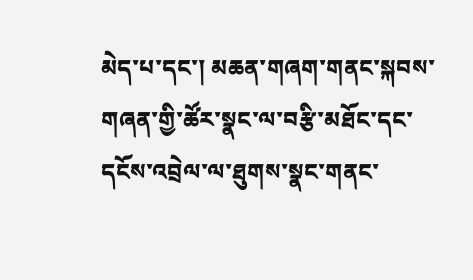མེད་པ་དང་། མཆན་གཞག་གནང་སྐབས་གཞན་གྱི་ཚོར་སྣང་ལ་བརྩི་མཐོང་དང་དངོས་འབྲེལ་ལ་ཐུགས་སྣང་གནང་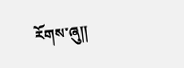རོགས་ཞུ༎